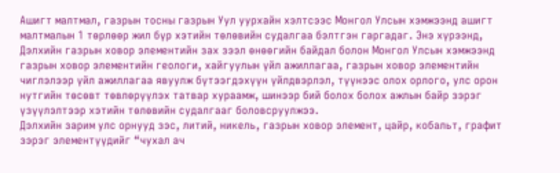Ашигт малтмал, газрын тосны газрын Уул уурхайн хэлтсээс Монгол Улсын хэмжээнд ашигт малтмалын 1 төрлөөр жил бүр хэтийн төлөвийн судалгаа бэлтгэн гаргадаг. Энэ хүрээнд, Дэлхийн газрын ховор элементийн зах зээл өнөөгийн байдал болон Монгол Улсын хэмжээнд газрын ховор элементийн геологи, хайгуулын үйл ажиллагаа, газрын ховор элементийн чиглэлээр үйл ажиллагаа явуулж бүтээгдэхүүн үйлдвэрлэл, түүнээс олох орлого, улс орон нутгийн төсөвт төвлөрүүлэх татвар хураамж, шинээр бий болох болох ажлын байр зэрэг үзүүлэлтээр хэтийн төлөвийн судалгааг боловсруулжээ.
Дэлхийн зарим улс орнууд зэс, литий, никель, газрын ховор элемент, цайр, кобальт, графит зэрэг элементүүдийг “чухал ач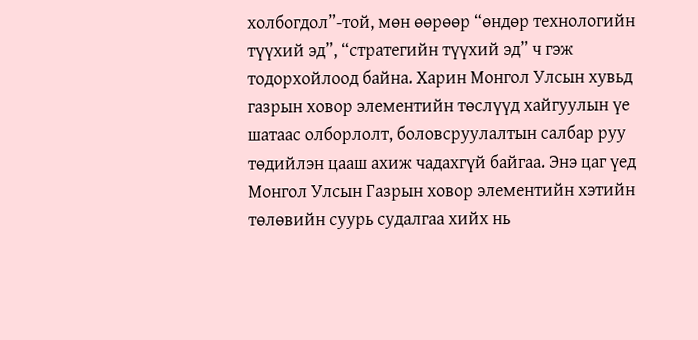холбогдол”-той, мөн өөрөөр “өндөр технологийн түүхий эд”, “стратегийн түүхий эд” ч гэж тодорхойлоод байна. Харин Монгол Улсын хувьд газрын ховор элементийн төслүүд хайгуулын үе шатаас олборлолт, боловсруулалтын салбар руу төдийлэн цааш ахиж чадахгүй байгаа. Энэ цаг үед Монгол Улсын Газрын ховор элементийн хэтийн төлөвийн суурь судалгаа хийх нь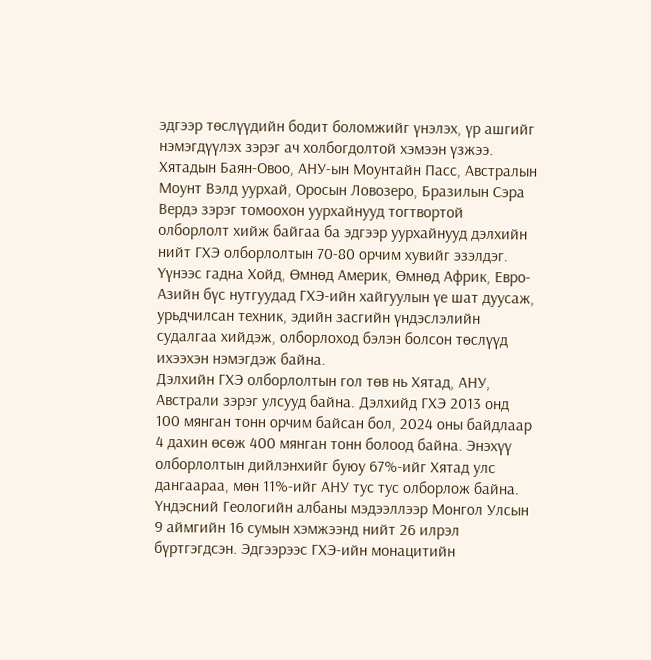эдгээр төслүүдийн бодит боломжийг үнэлэх, үр ашгийг нэмэгдүүлэх зэрэг ач холбогдолтой хэмээн үзжээ.
Хятадын Баян-Овоо, АНУ-ын Моунтайн Пасс, Австралын Моунт Вэлд уурхай, Оросын Ловозеро, Бразилын Сэра Вердэ зэрэг томоохон уурхайнууд тогтвортой олборлолт хийж байгаа ба эдгээр уурхайнууд дэлхийн нийт ГХЭ олборлолтын 70-80 орчим хувийг эзэлдэг. Үүнээс гадна Хойд, Өмнөд Америк, Өмнөд Африк, Евро-Азийн бүс нутгуудад ГХЭ-ийн хайгуулын үе шат дуусаж, урьдчилсан техник, эдийн засгийн үндэслэлийн судалгаа хийдэж, олборлоход бэлэн болсон төслүүд ихээхэн нэмэгдэж байна.
Дэлхийн ГХЭ олборлолтын гол төв нь Хятад, АНУ, Австрали зэрэг улсууд байна. Дэлхийд ГХЭ 2013 онд 100 мянган тонн орчим байсан бол, 2024 оны байдлаар 4 дахин өсөж 400 мянган тонн болоод байна. Энэхүү олборлолтын дийлэнхийг буюу 67%-ийг Хятад улс дангаараа, мөн 11%-ийг АНУ тус тус олборлож байна.
Үндэсний Геологийн албаны мэдээллээр Монгол Улсын 9 аймгийн 16 сумын хэмжээнд нийт 26 илрэл бүртгэгдсэн. Эдгээрээс ГХЭ-ийн монацитийн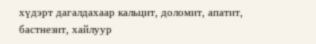хүдэрт дагалдахаар кальцит, доломит, апатит, бастнезит, хайлуур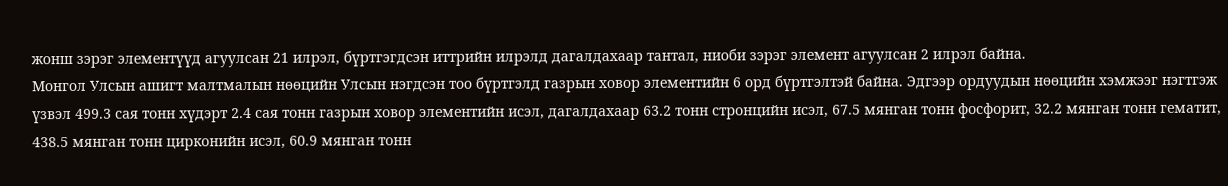жонш зэрэг элементүүд агуулсан 21 илрэл, бүртгэгдсэн иттрийн илрэлд дагалдахаар тантал, ниоби зэрэг элемент агуулсан 2 илрэл байна.
Монгол Улсын ашигт малтмалын нөөцийн Улсын нэгдсэн тоо бүртгэлд газрын ховор элементийн 6 орд бүртгэлтэй байна. Эдгээр ордуудын нөөцийн хэмжээг нэгтгэж үзвэл 499.3 сая тонн хүдэрт 2.4 сая тонн газрын ховор элементийн исэл, дагалдахаар 63.2 тонн стронцийн исэл, 67.5 мянган тонн фосфорит, 32.2 мянган тонн гематит, 438.5 мянган тонн цирконийн исэл, 60.9 мянган тонн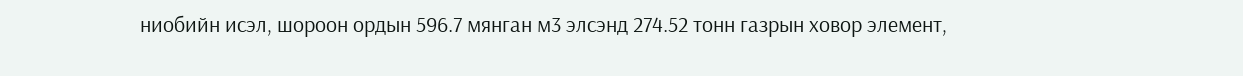ниобийн исэл, шороон ордын 596.7 мянган м3 элсэнд 274.52 тонн газрын ховор элемент,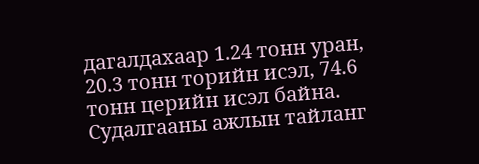дагалдахаар 1.24 тонн уран, 20.3 тонн торийн исэл, 74.6 тонн церийн исэл байна.
Судалгааны ажлын тайланг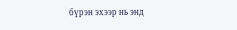бүрэн эхээр нь энд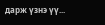дарж үзнэ үү...